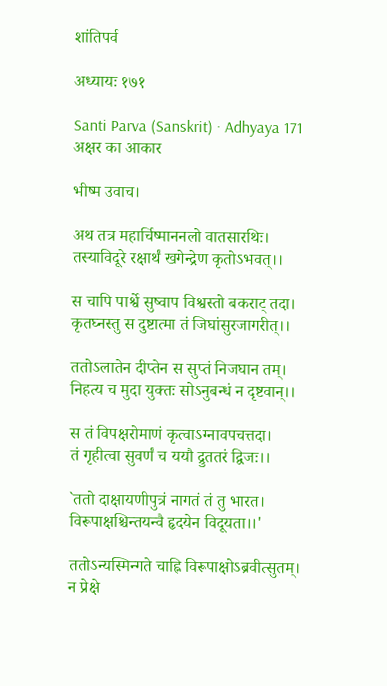शांतिपर्व

अध्यायः १७१

Santi Parva (Sanskrit) · Adhyaya 171
अक्षर का आकार

भीष्म उवाच।

अथ तत्र महार्चिष्माननलो वातसारथिः।
तस्याविदूरे रक्षार्थं खगेन्द्रेण कृतोऽभवत्।।

स चापि पार्श्वे सुष्वाप विश्वस्तो बकराट् तदा।
कृतघ्नस्तु स दुष्टात्मा तं जिघांसुरजागरीत्।।

ततोऽलातेन दीप्तेन स सुप्तं निजघान तम्।
निहत्य च मुदा युक्तः सोऽनुबन्धं न दृष्टवान्।।

स तं विपक्षरोमाणं कृत्वाऽग्नावपचत्तदा।
तं गृहीत्वा सुवर्णं च ययौ द्रुततरं द्विजः।।

`ततो दाक्षायणीपुत्रं नागतं तं तु भारत।
विरूपाक्षश्चिन्तयन्वै हृदयेन विदूयता।।'

ततोऽन्यस्मिन्गते चाह्नि विरूपाक्षोऽब्रवीत्सुतम्।
न प्रेक्षे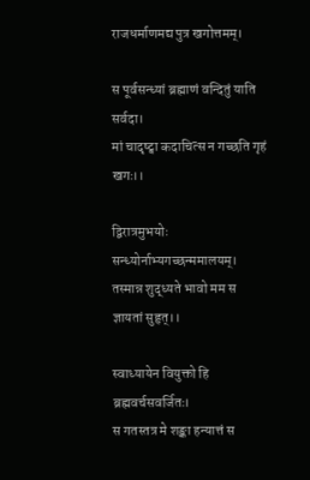राजधर्माणमद्य पुत्र खगोत्तमम्।

स पूर्वसन्ध्यां ब्रह्माणं वन्दितुं याति सर्वदा।
मां चादृष्ट्वा कदाचित्स न गच्छति गृहं खगः।।

द्विरात्रमुभयोः सन्ध्योर्नाभ्यगच्छन्ममालयम्।
तस्मान्न शुद्ध्यते भावो मम स ज्ञायतां सुहृत्।।

स्वाध्यायेन वियुक्तो हि ब्रह्मवर्चसवर्जितः।
स गतस्तत्र मे शङ्का हन्यात्तं स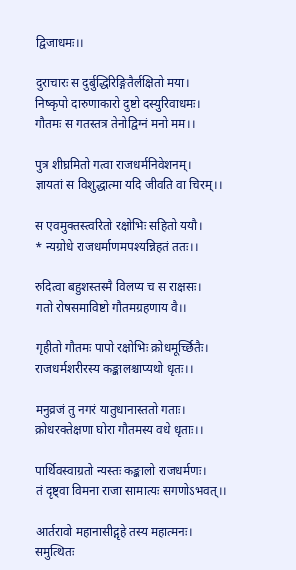द्विजाधमः।।

दुराचारः स दुर्बुद्धिरिङ्गितैर्लक्षितो मया।
निष्कृपो दारुणाकारो दुष्टो दस्युरिवाधमः।
गौतमः स गतस्तत्र तेनोद्विग्नं मनो मम।।

पुत्र शीघ्रमितो गत्वा राजधर्मनिवेशनम्।
ज्ञायतां स विशुद्धात्मा यदि जीवति वा चिरम्।।

स एवमुक्तस्त्वरितो रक्षोभिः सहितो ययौ।
* न्यग्रोधे राजधर्माणमपश्यन्निहतं ततः।।

रुदित्वा बहुशस्तस्मै विलप्य च स राक्षसः।
गतो रोषसमाविष्टो गौतमग्रहणाय वै।।

गृहीतो गौतमः पापो रक्षोभिः क्रोधमूर्च्छितैः।
राजधर्मशरीरस्य कङ्कालश्चाप्यथो धृतः।।

मनुव्रजं तु नगरं यातुधानास्ततो गताः।
क्रोधरक्तेक्षणा घोरा गौतमस्य वधे धृताः।।

पार्थिवस्वाग्रतो न्यस्तः कङ्कालो राजधर्मणः।
तं दृष्ट्वा विमना राजा सामात्यः सगणोऽभवत्।।

आर्तरावो महानासीद्गृहे तस्य महात्मनः।
समुत्थितः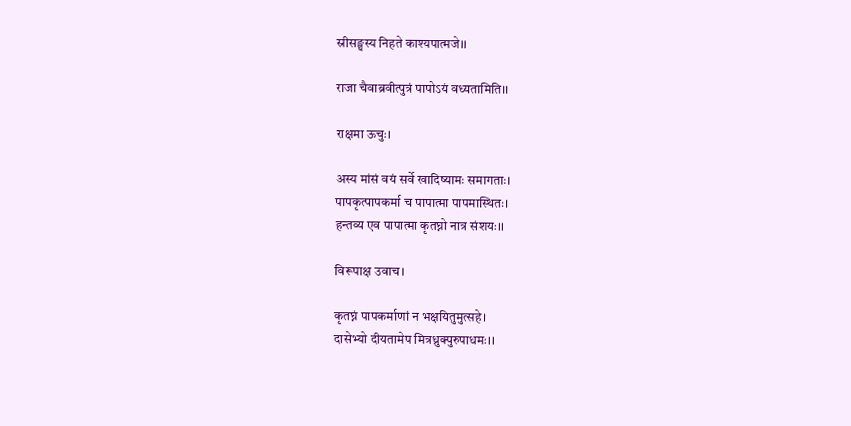स्रीसङ्घस्य निहते काश्यपात्मजे।।

राजा चैवाब्रवीत्पुत्रं पापोऽयं वध्यतामिति।।

राक्षमा ऊचुः।

अस्य मांसं वयं सर्वे खादिष्यामः समागताः।
पापकृत्पापकर्मा च पापात्मा पापमास्थितः।
हन्तव्य एव पापात्मा कृतघ्नो नात्र संशयः।।

विरूपाक्ष उवाच।

कृतघ्नं पापकर्माणां न भक्षयितुमुत्सहे।
दासेभ्यो दीयतामेप मित्रध्रुक्पुरुपाधमः।।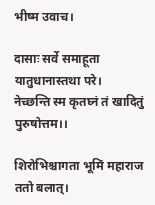भीष्म उवाच।

दासाः सर्वे समाहूता यातुधानास्तथा परे।
नेच्छन्ति स्म कृतघ्नं तं खादितुं पुरुषोत्तम।।

शिरोभिश्चागता भूमिं महाराज ततो बलात्।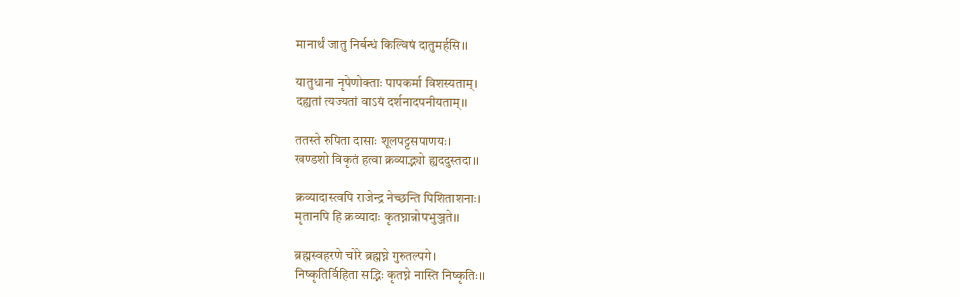मानार्थं जातु निर्बन्धं किल्विषं दातुमर्हसि।।

यातुधाना नृपेणोक्ताः पापकर्मा विशस्यताम्।
दह्यतां त्यज्यतां वाऽयं दर्शनादपनीयताम्।।

ततस्ते रुपिता दासाः शूलपट्टसपाणयः।
खण्डशो विकृतं हत्वा क्रव्याद्भ्यो ह्यददुस्तदा।।

क्रव्यादास्त्वपि राजेन्द्र नेच्छन्ति पिशिताशनाः।
मृतानपि हि क्रव्यादाः कृतघ्नान्नोपभुञ्जते।।

ब्रह्मस्वहरणे चोरे ब्रह्मघ्ने गुरुतल्पगे।
निष्कृतिर्विहिता सद्भिः कृतघ्ने नास्ति निष्कृतिः।।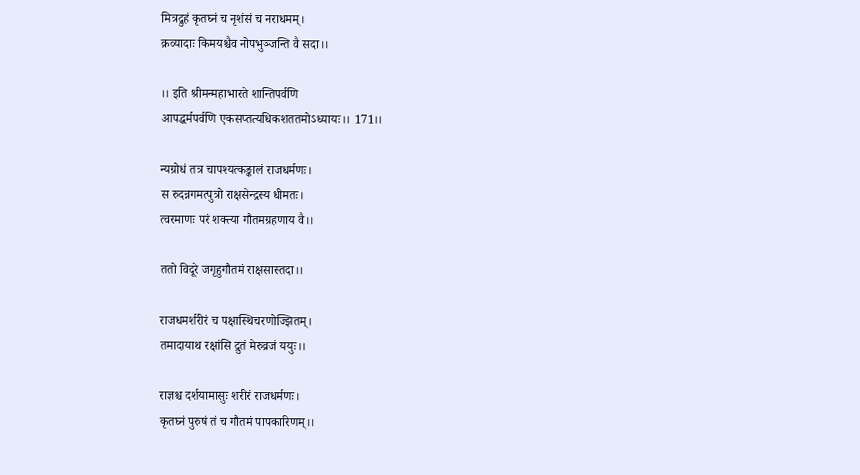मित्रद्रुहं कृतघ्नं च नृशंसं च नराधमम्।
क्रव्यादाः किमयश्चैव नोपभुञ्जन्ति वै सदा।।

।। इति श्रीमन्महाभारते शान्तिपर्वणि
आपद्धर्मपर्वणि एकसप्तत्यधिकशततमोऽध्यायः।। 171।।

न्यग्रोधं तत्र चापश्यत्कङ्कालं राजधर्मणः।
स रुदन्नगमत्पुत्रो राक्षसेन्द्रस्य धीमतः।
त्वरमाणः परं शक्त्या गौतमग्रहणाय वै।।

ततो विदूरे जगृहुगौतमं राक्षसास्तदा।।

राजधमर्शरीरं च पक्षास्थिचरणोज्झितम्।
तमादायाथ रक्षांसि द्रुतं मेरुव्रजं ययुः।।

राज्ञश्च दर्शयामासुः शरीरं राजधर्मणः।
कृतघ्नं पुरुषं तं च गौतमं पापकारिणम्।।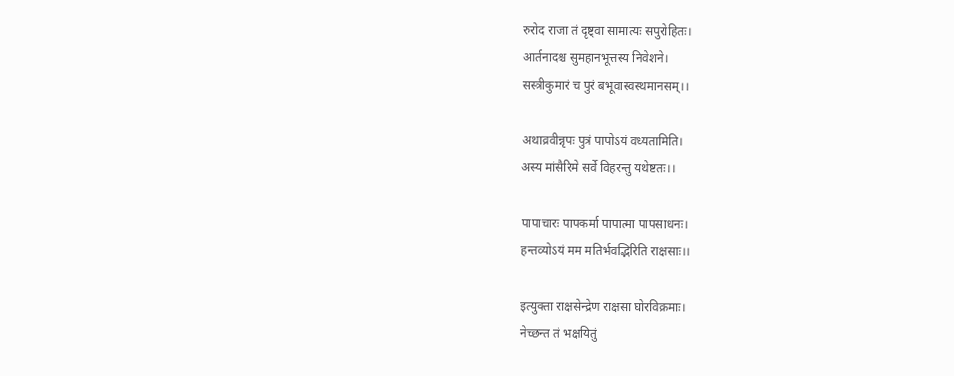रुरोद राजा तं दृष्ट्वा सामात्यः सपुरोहितः।
आर्तनादश्च सुमहानभूत्तस्य निवेशने।
सस्त्रीकुमारं च पुरं बभूवास्वस्थमानसम्।।

अथाव्रवीन्नृपः पुत्रं पापोऽयं वध्यतामिति।
अस्य मांसैरिमे सर्वे विहरन्तु यथेष्टतः।।

पापाचारः पापकर्मा पापात्मा पापसाधनः।
हन्तव्योऽयं मम मतिर्भवद्भिरिति राक्षसाः।।

इत्युक्ता राक्षसेन्द्रेण राक्षसा घोरविक्रमाः।
नेच्छन्त तं भक्षयितुं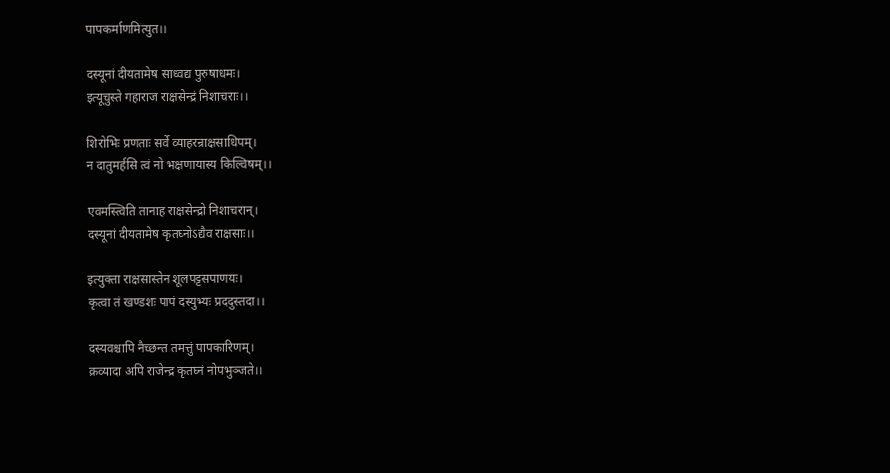पापकर्माणमित्युत।।

दस्यूनां दीयतामेष साध्वद्य पुरुषाधमः।
इत्यूचुस्ते गहाराज राक्षसेन्द्रं निशाचराः।।

शिरोभिः प्रणताः सर्वे व्याहरन्राक्षसाधिपम्।
न दातुमर्हसि त्वं नो भक्षणायास्य किल्विषम्।।

एवमस्त्विति तानाह राक्षसेन्द्रो निशाचरान्।
दस्यूनां दीयतामेष कृतघ्नोऽद्यैव राक्षसाः।।

इत्युक्ता राक्षसास्तेन शूलपट्टसपाणयः।
कृत्वा तं खण्डशः पापं दस्युभ्यः प्रददुस्तदा।।

दस्यवश्चापि नैच्छन्त तमत्तुं पापकारिणम्।
क्रव्यादा अपि राजेन्द्र कृतघ्नं नोपभुञ्जते।।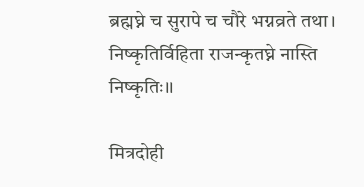ब्रह्मघ्ने च सुरापे च चौरे भग्नव्रते तथा।
निष्कृतिर्विहिता राजन्कृतघ्ने नास्ति निष्कृतिः।।

मित्रदोही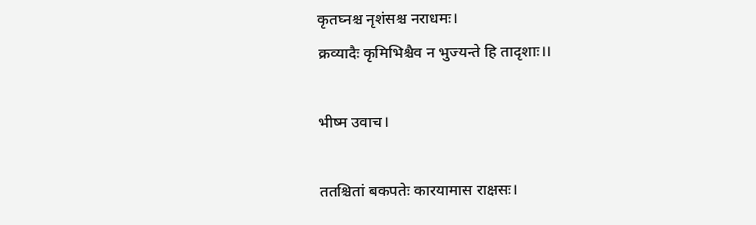कृतघ्नश्च नृशंसश्च नराधमः।
क्रव्यादैः कृमिभिश्चैव न भुज्यन्ते हि तादृशाः।।

भीष्म उवाच।

ततश्चितां बकपतेः कारयामास राक्षसः।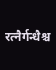रत्नैर्गन्धैश्च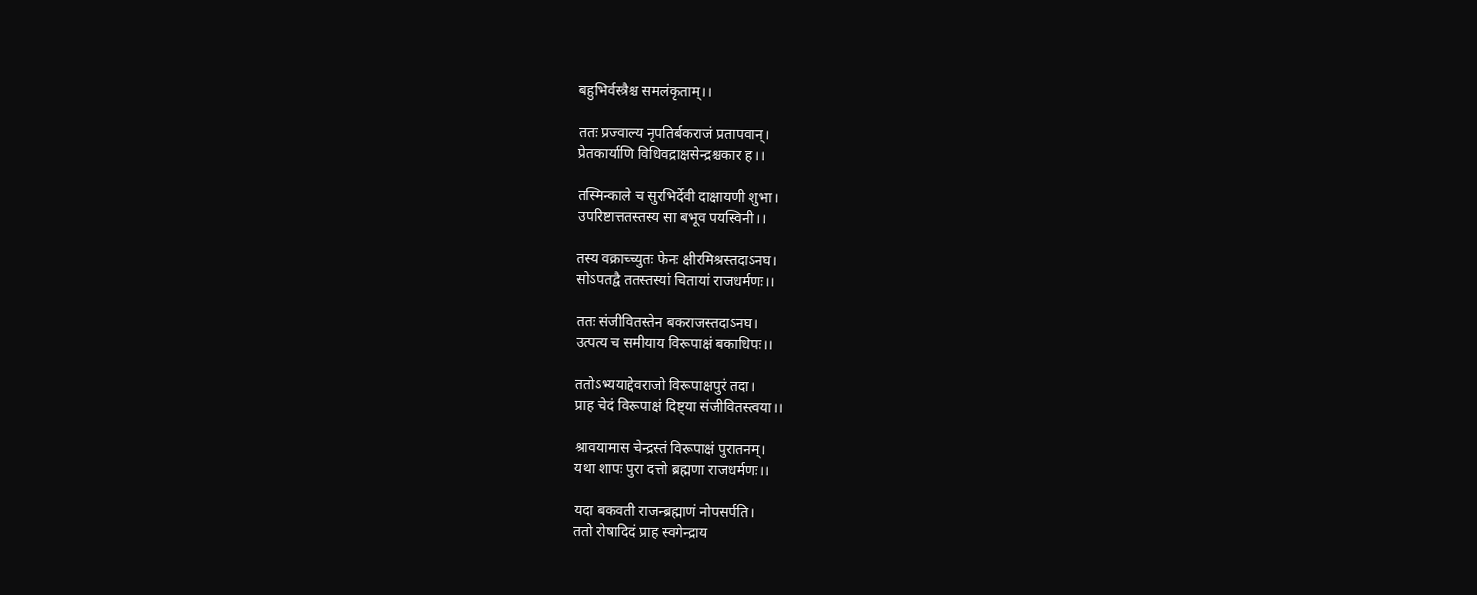बहुभिर्वस्त्रैश्च समलंकृताम्।।

ततः प्रज्वाल्य नृपतिर्बकराजं प्रतापवान्।
प्रेतकार्याणि विधिवद्राक्षसेन्द्रश्चकार ह।।

तस्मिन्काले च सुरभिर्देवी दाक्षायणी शुभा।
उपरिष्टात्ततस्तस्य सा बभूव पयस्विनी।।

तस्य वक्राच्च्युतः फेनः क्षीरमिश्रस्तदाऽनघ।
सोऽपतद्वै ततस्तस्यां चितायां राजधर्मणः।।

ततः संजीवितस्तेन बकराजस्तदाऽनघ।
उत्पत्य च समीयाय विरूपाक्षं बकाधिपः।।

ततोऽभ्ययाद्देवराजो विरूपाक्षपुरं तदा।
प्राह चेदं विरूपाक्षं दिष्ट्या संजीवितस्त्वया।।

श्रावयामास चेन्द्रस्तं विरूपाक्षं पुरातनम्।
यथा शापः पुरा दत्तो ब्रह्मणा राजधर्मणः।।

यदा बकवती राजन्ब्रह्माणं नोपसर्पति।
ततो रोषादिदं प्राह स्वगेन्द्राय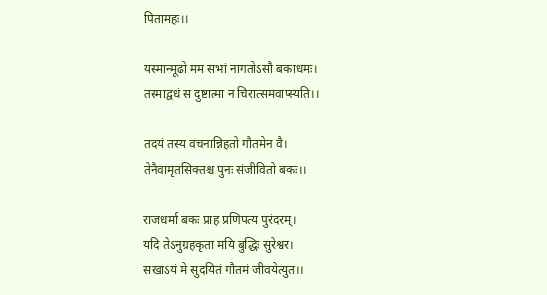पितामहः।।

यस्मान्मूढो मम सभां नागतोऽसौ बकाधमः।
तस्माद्वधं स दुष्टात्मा न चिरात्समवाप्स्यति।।

तदयं तस्य वचनान्निहतो गौतमेन वै।
तेनैवामृतसिक्तश्च पुनः संजीवितो बकः।।

राजधर्मा बकः प्राह प्रणिपत्य पुरंदरम्।
यदि तेऽनुग्रहकृता मयि बुद्धिः सुरेश्वर।
सखाऽयं मे सुदयितं गौतमं जीवयेत्युत।।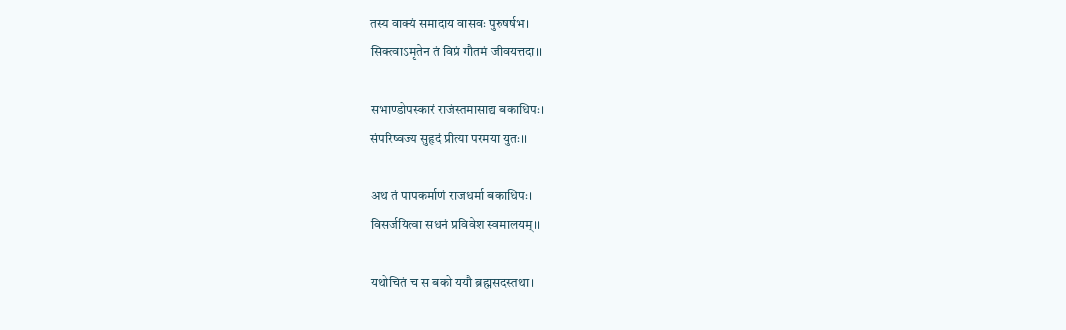तस्य वाक्यं समादाय वासवः पुरुषर्षभ।
सिक्त्वाऽमृतेन तं विप्रं गौतमं जीवयत्तदा।।

सभाण्डोपस्कारं राजंस्तमासाद्य बकाधिपः।
संपरिष्वज्य सुहृदं प्रीत्या परमया युतः।।

अथ तं पापकर्माणं राजधर्मा बकाधिपः।
विसर्जयित्वा सधनं प्रविवेश स्वमालयम्।।

यथोचितं च स बको ययौ ब्रह्मसदस्तथा।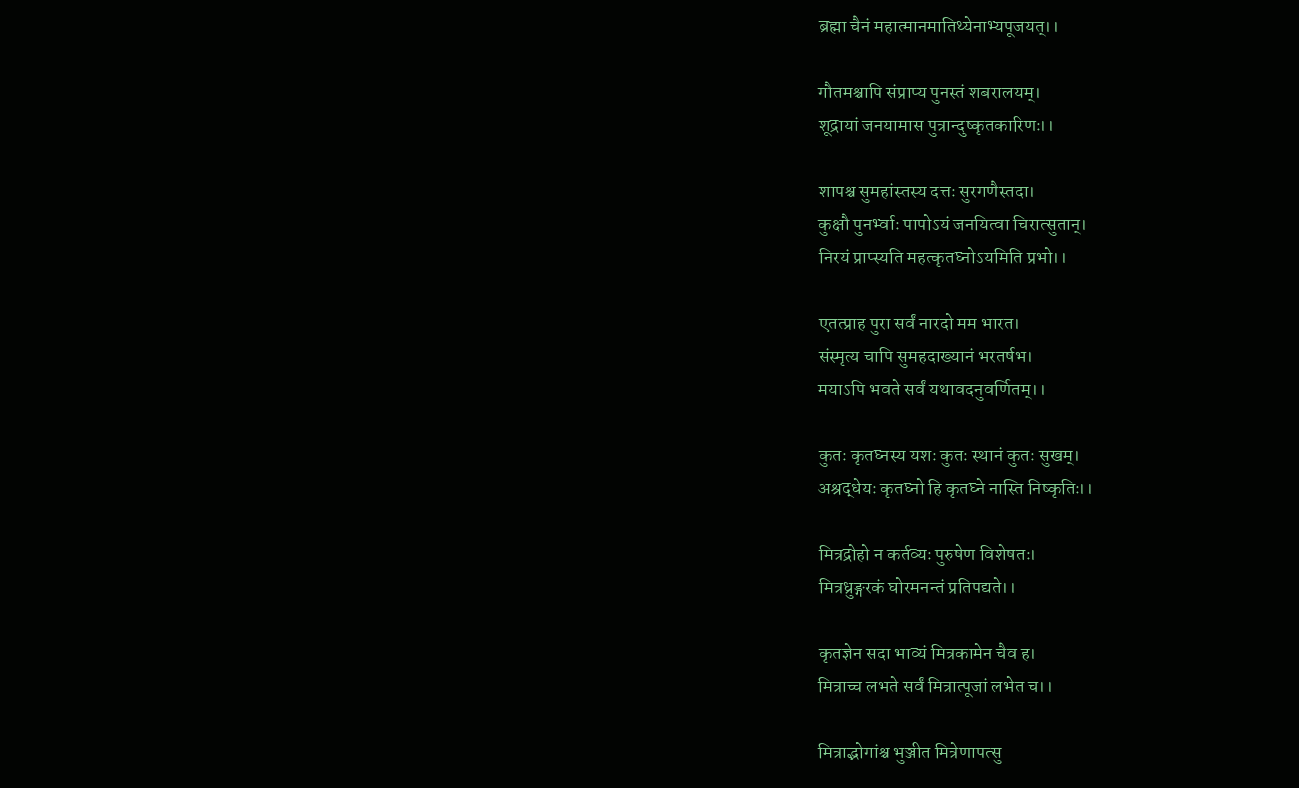ब्रह्मा चैनं महात्मानमातिथ्येनाभ्यपूजयत्।।

गौतमश्चापि संप्राप्य पुनस्तं शबरालयम्।
शूद्रायां जनयामास पुत्रान्दुष्कृतकारिणः।।

शापश्च सुमहांस्तस्य दत्तः सुरगणैस्तदा।
कुक्षौ पुनर्भ्वाः पापोऽयं जनयित्वा चिरात्सुतान्।
निरयं प्राप्स्यति महत्कृतघ्नोऽयमिति प्रभो।।

एतत्प्राह पुरा सर्वं नारदो मम भारत।
संस्मृत्य चापि सुमहदाख्यानं भरतर्षभ।
मयाऽपि भवते सर्वं यथावदनुवर्णितम्।।

कुतः कृतघ्नस्य यशः कुतः स्थानं कुतः सुखम्।
अश्रद्धेयः कृतघ्नो हि कृतघ्ने नास्ति निष्कृतिः।।

मित्रद्रोहो न कर्तव्यः पुरुषेण विशेषतः।
मित्रध्रुङ्गरकं घोरमनन्तं प्रतिपद्यते।।

कृतज्ञेन सदा भाव्यं मित्रकामेन चैव ह।
मित्राच्च लभते सर्वं मित्रात्पूजां लभेत च।।

मित्राद्भोगांश्च भुञ्जीत मित्रेणापत्सु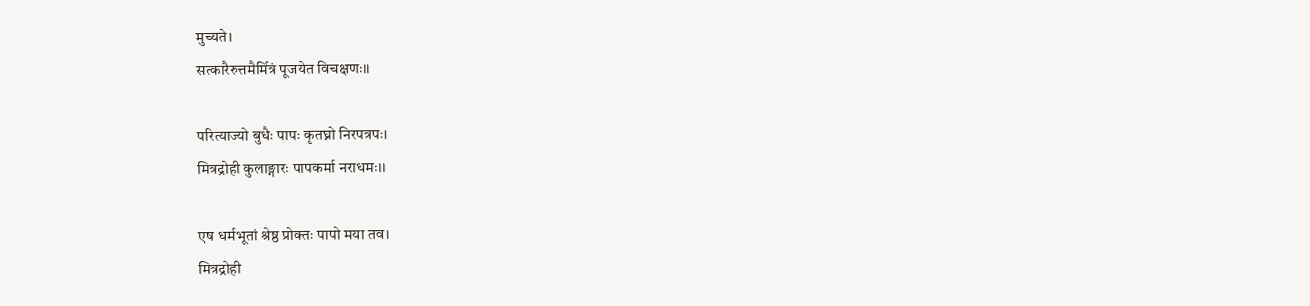मुच्यते।
सत्कारैरुत्तमैर्मित्रं पूजयेत विचक्षणः।।

परित्याज्यो बुधैः पापः कृतघ्नो निरपत्रपः।
मित्रद्रोही कुलाङ्गारः पापकर्मा नराधमः।।

एष धर्मभूतां श्रेष्ठ प्रोक्तः पापो मया तव।
मित्रद्रोही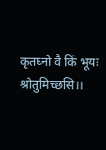कृतघ्नो वै किं भूयः श्रोतुमिच्छसि।।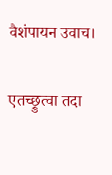वैशंपायन उवाच।

एतच्छ्रुत्वा तदा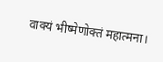वाक्यं भीष्मेणोक्तं महात्मना।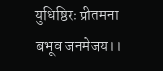युधिष्ठिरः प्रीतमना बभूव जनमेजय।।